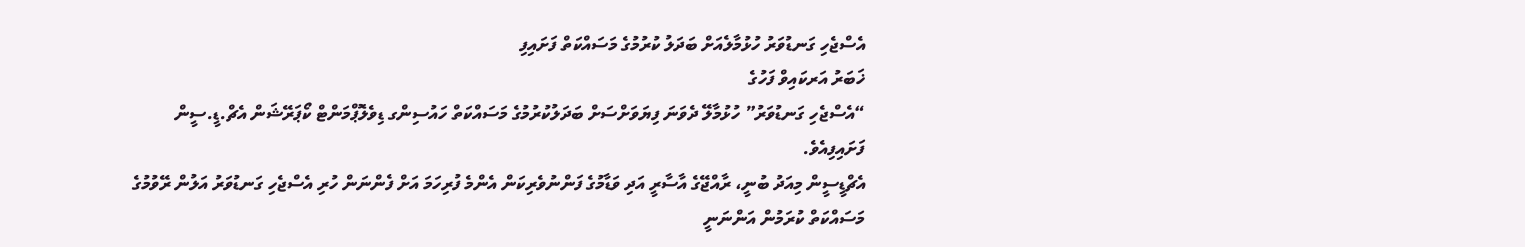އެސްޖެހި ގަނޑުވަރު ހުޅުމާލެއަށް ބަދަލު ކުރުމުގެ މަސައްކަތް ފަށައިފި
ޚަބަރު އަރކައިވް ފަހުގެ
“އެސްޖެހި ގަނޑުވަރު” ހުޅުމާލޭ ދެވަނަ ފިޔަވަށްސަށް ބަދަލުކުރުމުގެ މަސައްކަތް ހައުސިންގ ޑިވެލޮޕްމަންޓް ކޯޕަރޭޝަން އެޗް.ޑީ.ސީން ފަށައިފިއެވެ.
އެޗްޑީސީން މިއަދު ބުނީ، ރާއްޖޭގެ އާސާރީ އަދި ވަޑާމުގެ ފަންނުވެރިކަން އެންމެ ފުރިހަމަ އަށް ފެންނަން ހުރި އެސްޖެހި ގަނޑުވަރު އަލުން ރޭވުމުގެ މަސައްކަތް ކުރަމުން އަންނަނީ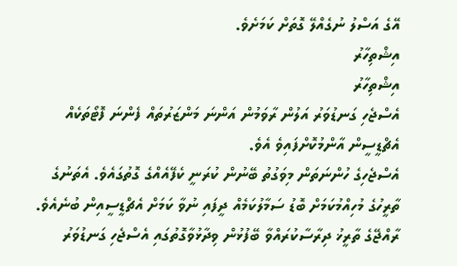އޭގެ އަސްލު ނުގެއްލޭ ގޮތަށް ކަމަށެވެ.
އިޝްތިހާރު
އިޝްތިހާރު
އެސްޖެހި ގަނޑުވަރު އަލުން ރާވަމުން އަންނަ މަންޒަރުތައް ފެންނަ ފޮޓޯތަކެއް އެޗްޑީސީން އާންމުކޮށްފައިވެ އެވެ.
އެސްޖެހިގެ ހުންނަތަން މިވަގުތު ބޭނުން ކުރަނީ ކެފޭއެއްގެ ގޮތުގައެވެ. އެތަނުގެ ތާރީހުގެ މުހިއްމުކަމަށް ބޮޑު ސަމާލުކަމެއް ދީފައި ނުވާ ކަމަށް އެޗްޑީސީއިން ބުނެއެވެ.
ރާއްޖޭގެ ތާރީޚު ދިރާސާކުރައްވާ ބޭފުޅުން ވިދާޅުވާގޮތުގައި އެސްޖެހި ގަނޑުވަރު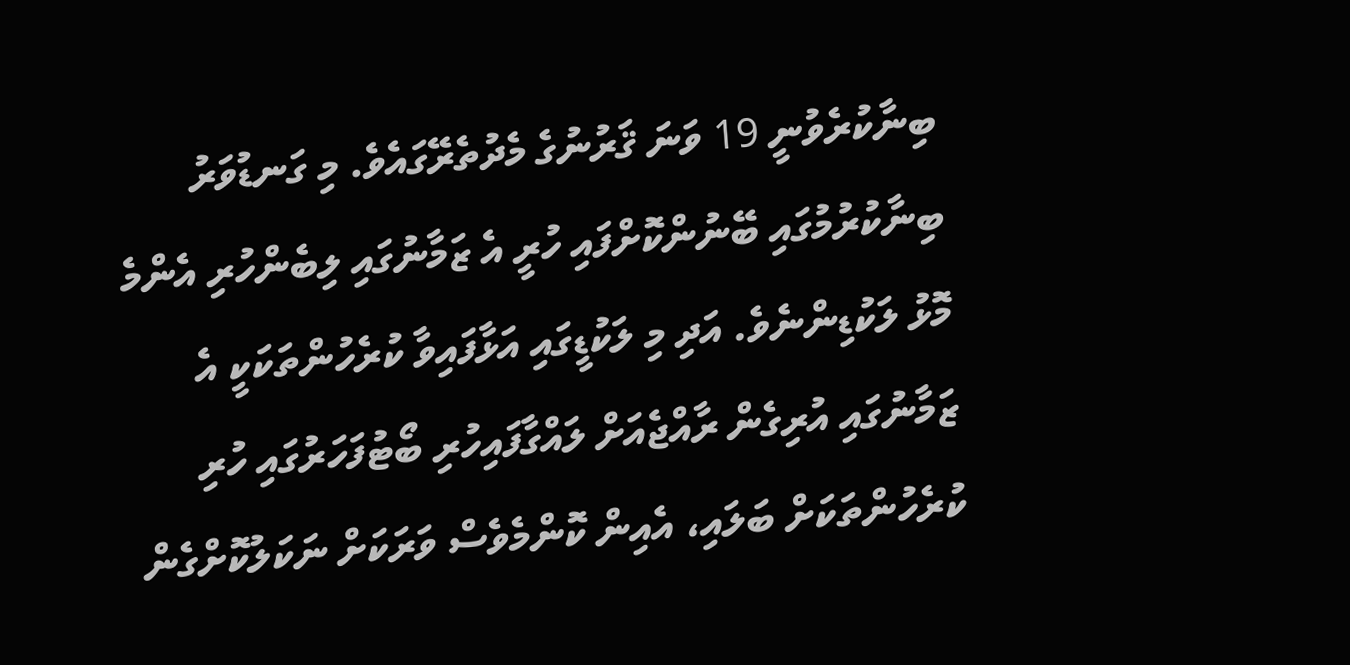ބިނާކުރެވުނީ 19 ވަނަ ޤަރުނުގެ މެދުތެރޭގައެވެ. މި ގަނޑުވަރު ބިނާކުރުމުގައި ބޭނުންކޮށްފައި ހުރީ އެ ޒަމާނުގައި ލިބެންހުރި އެންމެ މޮޅު ލަކުޑިންނެވެ. އަދި މި ލަކުޑީގައި އަޅާފައިވާ ކުރެހުންތަކަކީ އެ ޒަމާނުގައި އުރިގެން ރާއްޖެއަށް ލައްގާފައިހުރި ބޯޓުފަހަރުގައި ހުރި ކުރެހުންތަކަށް ބަލައި، އެއިން ކޮންމެވެސް ވަރަކަށް ނަކަލުކޮށްގެން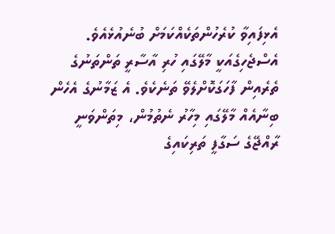އެޅިފައިވާ ކުރެހުންތަކެއްކަމަށް ބުނެއުޅެއެވެ.
އެސްޖެހިގެއަކީ މާލޭގައި ހުރި އާސާރީ ތަންތަނުގެ ތެރެއިން ފާހަގަކޮށްލެވޭ ތަނެކެވެ. އެ ޒަމާނުގެ އެހެން ބިނާއެއް މާލޭގައި މިހާރު ނެތުމުން، މިތަންވަނީ ރާއްޖޭގެ ސަގާފީ ތަރިކައިގެ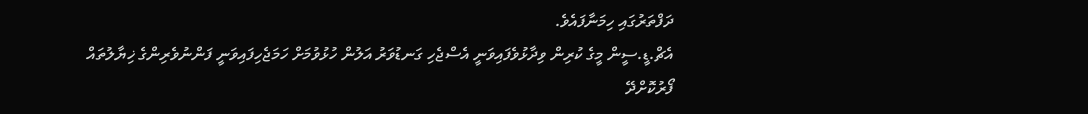ދަފްތަރުގައި ހިމަނާފައެވެ.
އެޗް.ޑީ.ސީން މީގެ ކުރިން ވިދާޅުވެފައިވަނީ އެސްޖެހި ގަނޑުވަރު އަލުން ހުޅުވުމަށް ހަމަޖެހިފައިވަނީ ފަންނުވެރިންގެ ޚިޔާލުތައް ފޯރުކޮށްދޭ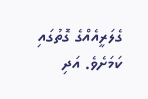ގެލަރީއެއްގެ ގޮތުގައި ކަމަށެވެ. އަދި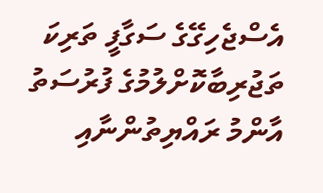އެސްޖެހިގޭގެ ސަގާފީ ތަރިކަ ތަޖުރިބާކޮށްލުމުގެ ފުރުސަތު އާންމު ރައްޔިތުންނާއި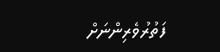ފަތުރުވެރިންނަށް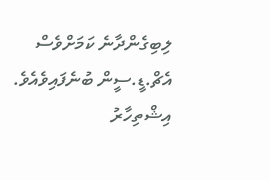ލިބިގެންދާނެ ކަމަށްވެސް އެޗް.ޑީ.ސީން ބުނެފައިވެއެވެ.
އިޝްތިހާރު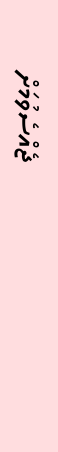ޖެއްސެވުމަށް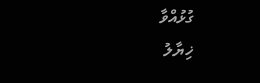ގުޅުއްވާ
ޚިޔާލު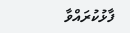ފާޅުކުރައްވާ